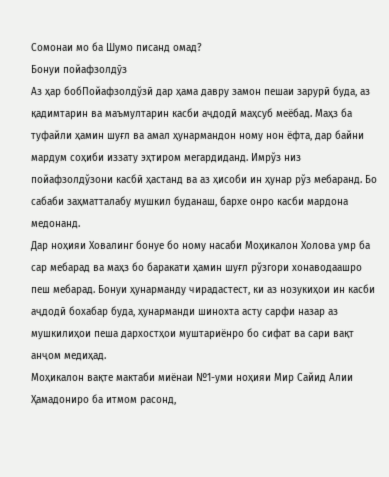Сомонаи мо ба Шумо писанд омад?
Бонуи пойафзолдӯз
Аз ҳар бобПойафзолдўзӣ дар ҳама давру замон пешаи зарурӣ буда, аз қадимтарин ва маъмултарин касби аҷдодӣ маҳсуб меёбад. Маҳз ба туфайли ҳамин шуғл ва амал ҳунармандон ному нон ёфта, дар байни мардум соҳиби иззату эҳтиром мегардиданд. Имрўз низ пойафзолдўзони касбӣ ҳастанд ва аз ҳисоби ин ҳунар рўз мебаранд. Бо сабаби заҳматталабу мушкил буданаш, бархе онро касби мардона медонанд.
Дар ноҳияи Ховалинг бонуе бо ному насаби Моҳикалон Холова умр ба сар мебарад ва маҳз бо баракати ҳамин шуғл рўзгори хонаводаашро пеш мебарад. Бонуи ҳунарманду чирадастест, ки аз нозукиҳои ин касби аҷдодӣ бохабар буда, ҳунарманди шинохта асту сарфи назар аз мушкилиҳои пеша дархостҳои муштариёнро бо сифат ва сари вақт анҷом медиҳад.
Моҳикалон вақте мактаби миёнаи №1-уми ноҳияи Мир Сайид Алии Ҳамадониро ба итмом расонд,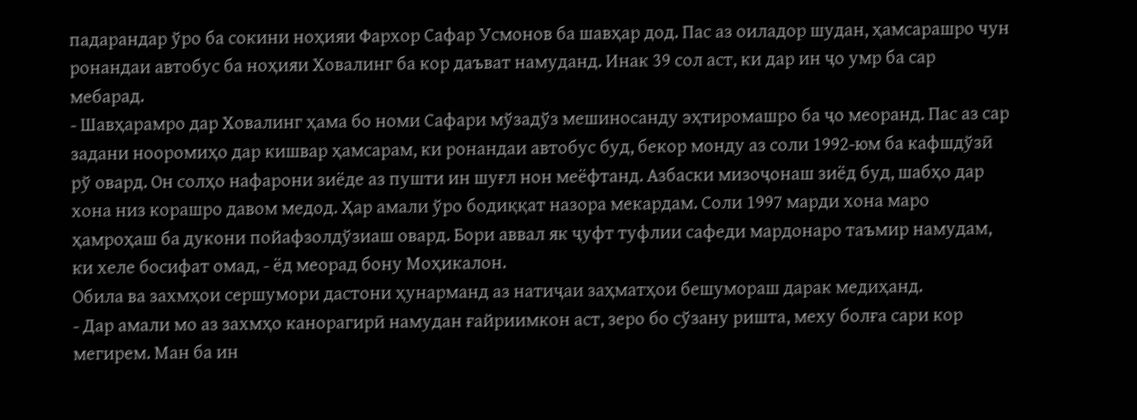падарандар ўро ба сокини ноҳияи Фархор Сафар Усмонов ба шавҳар дод. Пас аз оиладор шудан, ҳамсарашро чун ронандаи автобус ба ноҳияи Ховалинг ба кор даъват намуданд. Инак 39 сол аст, ки дар ин ҷо умр ба сар мебарад.
- Шавҳарамро дар Ховалинг ҳама бо номи Сафари мўзадўз мешиносанду эҳтиромашро ба ҷо меоранд. Пас аз сар задани нооромиҳо дар кишвар ҳамсарам, ки ронандаи автобус буд, бекор монду аз соли 1992-юм ба кафшдўзӣ рў овард. Он солҳо нафарони зиёде аз пушти ин шуғл нон меёфтанд. Азбаски мизоҷонаш зиёд буд, шабҳо дар хона низ корашро давом медод. Ҳар амали ўро бодиққат назора мекардам. Соли 1997 марди хона маро ҳамроҳаш ба дукони пойафзолдўзиаш овард. Бори аввал як ҷуфт туфлии сафеди мардонаро таъмир намудам, ки хеле босифат омад, - ёд меорад бону Моҳикалон.
Обила ва захмҳои сершумори дастони ҳунарманд аз натиҷаи заҳматҳои бешумораш дарак медиҳанд.
- Дар амали мо аз захмҳо канорагирӣ намудан ғайриимкон аст, зеро бо сўзану ришта, меху болға сари кор мегирем. Ман ба ин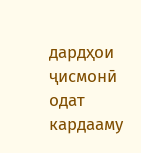дардҳои ҷисмонӣ одат кардааму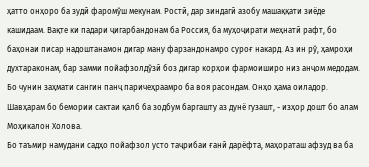ҳатто онҳоро ба зудӣ фаромўш мекунам. Ростӣ, дар зиндагӣ азобу машаққати зиёде кашидаам. Вақте ки падари ҷигарбандонам ба Россия, ба муҳоҷирати меҳнатӣ рафт, бо баҳонаи писар надоштанамон дигар ману фарзандонамро суроғ накард. Аз ин рў, ҳамроҳи духтараконам, бар замми пойафзолдўзӣ боз дигар корҳои фармоиширо низ анҷом медодам. Бо чунин заҳмати сангин панҷ паричеҳраамро ба воя расондам. Онҳо ҳама оиладор. Шавҳарам бо бемории сактаи қалб ба зодбум баргашту аз дунё гузашт, - изҳор дошт бо алам Моҳикалон Холова.
Бо таъмир намудани садҳо пойафзол усто таҷрибаи ғанӣ дарёфта, маҳораташ афзуд ва ба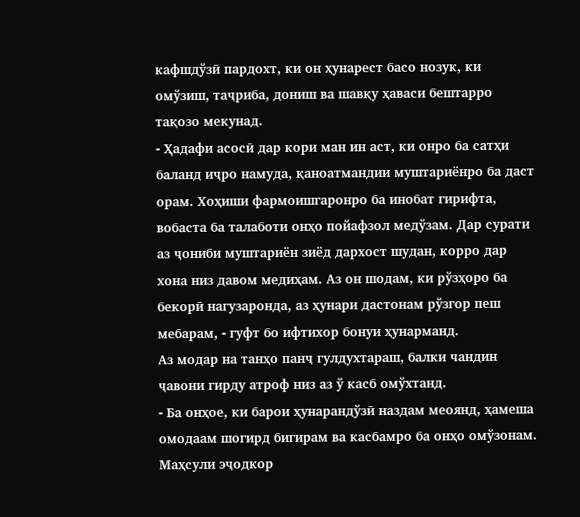кафшдўзӣ пардохт, ки он ҳунарест басо нозук, ки омўзиш, таҷриба, дониш ва шавқу ҳаваси бештарро тақозо мекунад.
- Ҳадафи асосӣ дар кори ман ин аст, ки онро ба сатҳи баланд иҷро намуда, қаноатмандии муштариёнро ба даст орам. Хоҳиши фармоишгаронро ба инобат гирифта, вобаста ба талаботи онҳо пойафзол медўзам. Дар сурати аз ҷониби муштариён зиёд дархост шудан, корро дар хона низ давом медиҳам. Аз он шодам, ки рўзҳоро ба бекорӣ нагузаронда, аз ҳунари дастонам рўзгор пеш мебарам, - гуфт бо ифтихор бонуи ҳунарманд.
Аз модар на танҳо панҷ гулдухтараш, балки чандин ҷавони гирду атроф низ аз ў касб омўхтанд.
- Ба онҳое, ки барои ҳунарандўзӣ наздам меоянд, ҳамеша омодаам шогирд бигирам ва касбамро ба онҳо омўзонам. Маҳсули эҷодкор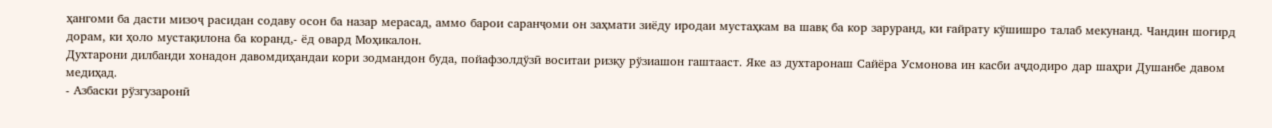ҳангоми ба дасти мизоҷ расидан содаву осон ба назар мерасад, аммо барои саранҷоми он заҳмати зиёду иродаи мустаҳкам ва шавқ ба кор заруранд, ки ғайрату кўшишро талаб мекунанд. Чандин шогирд дорам, ки ҳоло мустақилона ба коранд,- ёд овард Моҳикалон.
Духтарони дилбанди хонадон давомдиҳандаи кори зодмандон буда, пойафзолдўзӣ воситаи ризқу рўзиашон гаштааст. Яке аз духтаронаш Сайёра Усмонова ин касби аҷдодиро дар шаҳри Душанбе давом медиҳад.
- Азбаски рўзгузаронӣ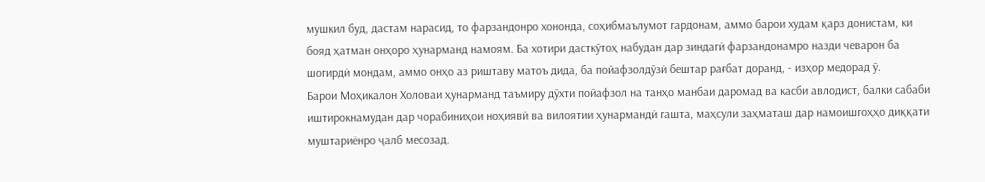мушкил буд, дастам нарасид, то фарзандонро хононда, соҳибмаълумот гардонам, аммо барои худам қарз донистам, ки бояд ҳатман онҳоро ҳунарманд намоям. Ба хотири дасткўтоҳ набудан дар зиндагӣ фарзандонамро назди чеварон ба шогирдӣ мондам, аммо онҳо аз риштаву матоъ дида, ба пойафзолдўзӣ бештар рағбат доранд, - изҳор медорад ў.
Барои Моҳикалон Холоваи ҳунарманд таъмиру дўхти пойафзол на танҳо манбаи даромад ва касби авлодист, балки сабаби иштирокнамудан дар чорабиниҳои ноҳиявӣ ва вилоятии ҳунармандӣ гашта, маҳсули заҳматаш дар намоишгоҳҳо диққати муштариёнро ҷалб месозад.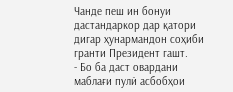Чанде пеш ин бонуи дастандаркор дар қатори дигар ҳунармандон соҳиби гранти Президент гашт.
- Бо ба даст овардани маблағи пулӣ асбобҳои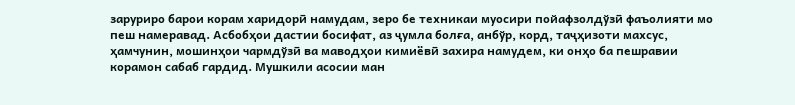заруриро барои корам харидорӣ намудам, зеро бе техникаи муосири пойафзолдўзӣ фаъолияти мо пеш намеравад. Асбобҳои дастии босифат, аз ҷумла болға, анбўр, корд, таҷҳизоти махсус, ҳамчунин, мошинҳои чармдўзӣ ва маводҳои кимиёвӣ захира намудем, ки онҳо ба пешравии корамон сабаб гардид. Мушкили асосии ман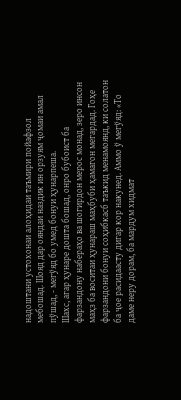надоштани устохонаи алоҳидаи таъмири пойафзол мебошад. Шояд дар ояндаи наздик ин орзуям ҷомаи амал пўшад, - мегўяд бо умед бонуи ҳунарпеша.
Шахс, агар ҳунаре дошта бошад, онро бубоист ба фарзандону набераҳо ва шогирдон мерос монад, зеро инсон маҳз ба воситаи ҳунараш маҳбуби ҳамагон мегардад. Гоҳе фарзандони бонуи соҳибкасб таъкид менамоянд, ки солатон ба ҷое расидаасту дигар кор накунед. Аммо ў мегўяд: «То даме неру дорам, ба мардум хидмат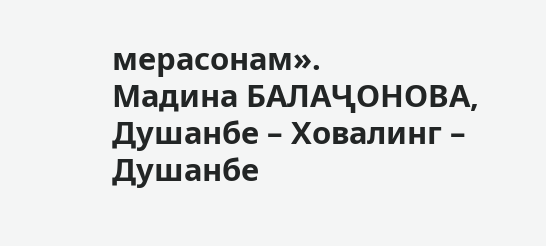мерасонам».
Мадина БАЛАҶОНОВА,
Душанбе – Ховалинг – Душанбе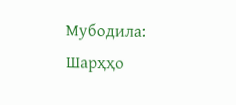Мубодила:
Шарҳҳо